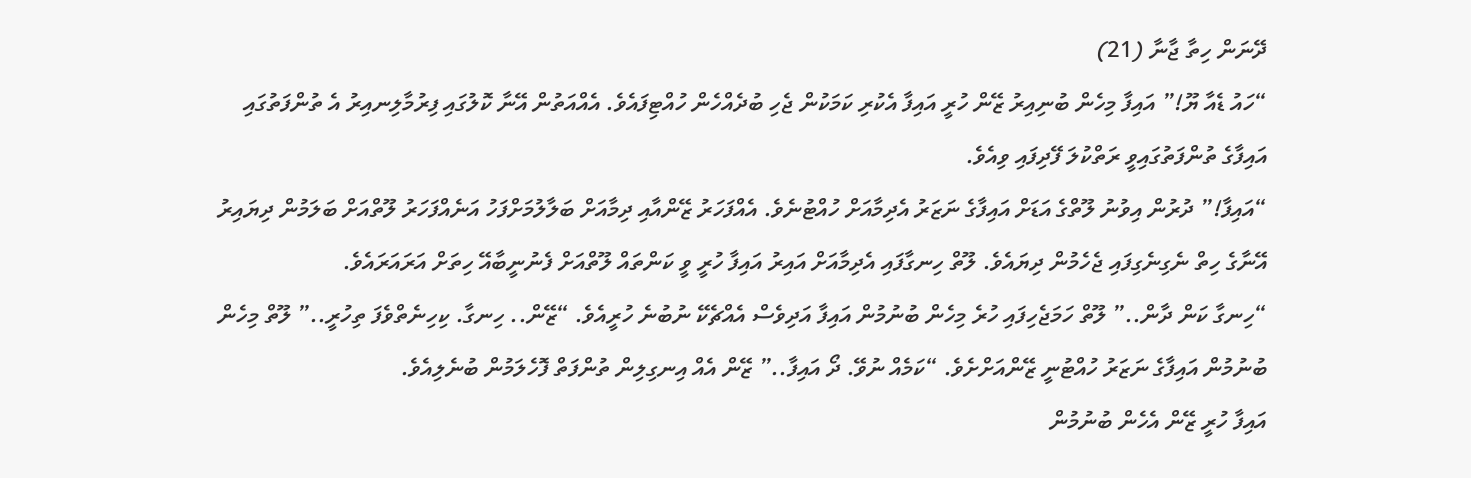ދޭނަން ހިތާ ޖާނާ (21)
“ހައު ޑެއާ ޔޫ!” އައިފާ މިހެން ބުނިއިރު ޒޭން ހުރީ އައިފާ އެކުރި ކަމަކުން ޖެހި ބުދެއްހެން ހުއްޓިފައެވެ. އެއްއަތުން އޭނާ ކޮލުގައި ފިރުމާލިނއިރު އެ ތުންފަތުގައި އައިފާގެ ތުންފަތުގައިވީ ރަތްކުލަ ފޭދިފައި ވިއެވެ.
“އައިފާ!” ދުރުން އިވުނު ލޫތްގެ އަޑަށް އައިފާގެ ނަޒަރު އެދިމާއަށް ހުއްޓުނެވެ. އެއްފަހަރު ޒޭންއާއި ދިމާއަށް ބަލާލުމަށްފަހު އަނެއްފަހަރު ލޫތްއަށް ބަލަމުން ދިޔައިރު އޭނާގެ ހިތް ނެގިނެގިފައި ޖެހެމުން ދިޔައެވެ. ލޫތް ހިނގާފައި އެދިމާއަށް އައިރު އައިފާ ހުރީ ވީ ކަންތައް ލޫތްއަށް ފެނުނީބާއޭ ހިތަށް އަރައަރައެވެ.
“ހިނގާ ކަން ދާން..” ލޫތް ހަމަޖެހިފައި ހުރެ މިހެން ބުނުމުން އައިފާ އަދިވެސް އެއްޗެކޭ ނުބުނެ ހުރީއެވެ. “ޒޭން.. ހިނގާ. ކިހިނެތްވެފަ ތިހުރީ..” ލޫތް މިހެން ބުނުމުން އައިފާގެ ނަޒަރު ހުއްޓުނީ ޒޭންއަށްށެވެ. “ކަމެއް ނުވޭ. ދޯ އައިފާ..” ޒޭން އެއް އިނގިލިން ތުންފަތް ފޮހެލަމުން ބުނެލިއެވެ.
އައިފާ ހުރީ ޒޭން އެހެން ބުނުމުން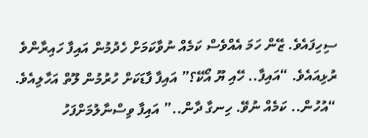ސިހިފައެވެ. ޒޭން ހަމަ އެއްވެސް ކަމެއް ނުވާކަމަށް ހެދުމުން އައިފާ ހައިރާންވެ ރުޅިއައެވެ. “އައިފާ.. ހޭއި ޔޫ އޯކޭ؟” އައިފާ ފާޑަކަށް ހުރުމުން ލޫތް އަހާލިއެވެ. “އުހުން.. ކަމެއް ނުވޭ. ހިނގާ ދާން..” އައިފާ ވިސްނާލުމަށްފަހު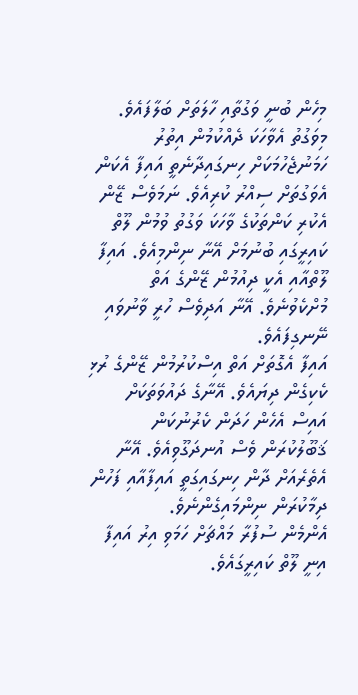މިހެން ބުނީ ވަގުތާއި ހާލަތަށް ބަލާފައެވެ.
މިވަގުތު އެވާހަކަ ދެއްކުމުން އިތުރު ހަމަނުޖެހުމަކަށް ހިނގައިދާނެތީ އައިފާ އެކަން އެވަގުތަށް ސިއްރު ކުރިއެވެ. ނަމަވެސް ޒޭން އެކުރި ކަންތަކުގެ ވާހަކަ ވަގުތު ވުމުން ލޫތް ކައިރީގައި ބުނުމަށް އޭނާ ނިންމިއެވެ. އައިފާ ލޫތްއާއި އެކީ ދިއުމުން ޒޭންގެ އަތް މުށްކެވުނެވެ. އޭނާ އަދިވެސް ހުރީ ވާނުވައި ނޭނގިފައެވެ.
އައިފާ އެގޮތަށް އަތް އިސްކުރުމުން ޒޭންގެ ރުޅި ކެކިގެން ދިޔައެވެ. އޭނާގެ ދައުވަތަކަށް އައިސް އެހެން ހަދަން ކެރުނުކަން ޤަބޫލުކުރަން ވެސް އުނދަގޫވިއެވެ. އޭނާ އެތެރެއަށް ދާން ހިނގައިގަތީ އައިފާއާއި ފަހުން ދިމާކުރަން ނިންމައިގެންނެވެ.
އެންމެން ސުފުރާ މައްޗަށް ހަމަވި އިރު އައިފާ އިނީ ލޫތް ކައިރީގައެވެ.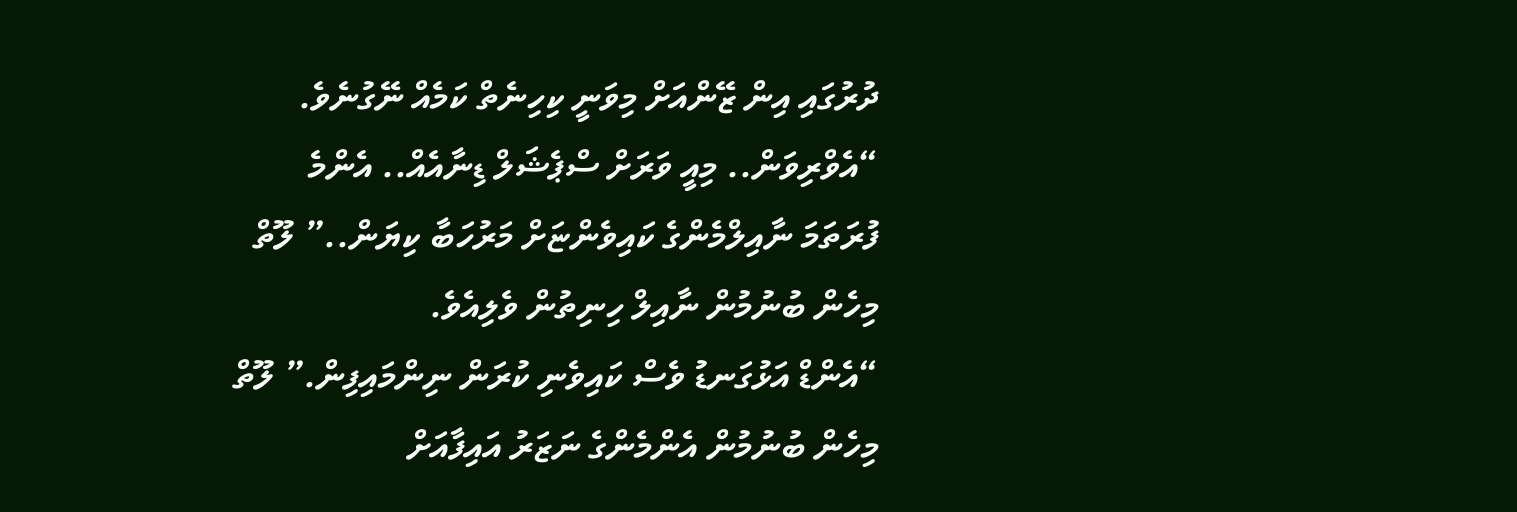ދުރުގައި އިން ޒޭންއަށް މިވަނީ ކިހިނެތް ކަމެއް ނޭގުނެވެ. “އެވްރިވަން.. މިއީ ވަރަށް ސްޕެޝަލް ޑިނާއެއް.. އެންމެ ފުރަތަމަ ނާއިލްމެންގެ ކައިވެންޏަށް މަރުހަބާ ކިޔަން..” ލޫތް މިހެން ބުނުމުން ނާއިލް ހިނިތުން ވެލިއެވެ.
“އެންޑް އަޅުގަނޑު ވެސް ކައިވެނި ކުރަން ނިންމައިފިން.” ލޫތް މިހެން ބުނުމުން އެންމެންގެ ނަޒަރު އައިފާއަށް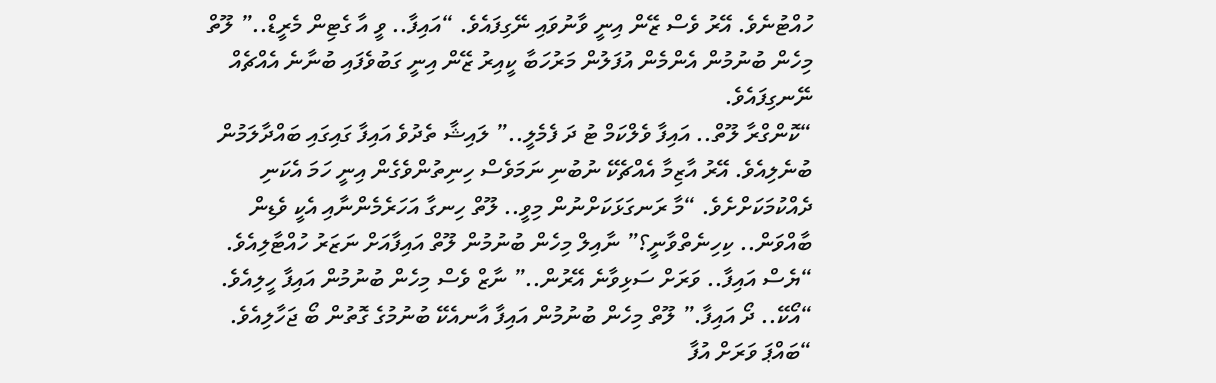ހުއްޓުނެވެ. އޭރު ވެސް ޒޭން އިނީ ވާނުވައި ނޭގިފައެވެ. “އައިފާ.. ވީ އާ ގެޓިން މެރީޑް..” ލޫތް މިހެން ބުނުމުން އެންމެން އުފަލުން މަރުހަބާ ކީއިރު ޒޭން އިނީ ގަބުވެފައި ބުނާނެ އެއްޗެއް ނޭނގިފައެވެ.
“ކޮންގްރާ ލޫތް.. އައިފާ ވެލްކަމް ޓު ދަ ފެމެލީ..” ލައިޝާ ތެދުވެ އައިފާ ގައިގައި ބައްދާލަމުން ބުނެލިއެވެ. އޭރު އާޒިމާ އެއްޗެކޭ ނުބުނި ނަމަވެސް ހިނިތުންވެގެން އިނީ ހަމަ އެކަނި ދެއްކުމަކަށްށެވެ. “މާ ރަނގަޅަކަށްނުން މިވީ.. ލޫތް ހިނގާ އަހަރެމެންނާއި އެކީ ވެޑިން ބާއްވަން.. ކިހިނެތްވާނީ؟” ނާއިލް މިހެން ބުނުމުން ލޫތް އައިފާއަށް ނަޒަރު ހުއްޓާލިއެވެ.
“ޔެސް އައިފާ.. ވަރަށް ސަޅިވާނެ އޭރުން..” ނާޒް ވެސް މިހެން ބުނުމުން އައިފާ ހީލިއެވެ. “އޯކޭ.. ދޯ އައިފާ.” ލޫތް މިހެން ބުނުމުން އައިފާ އާނއެކޭ ބުނުމުގެ ގޮތުން ބޯ ޖަހާލިއެވެ. “ބައްޕަ ވަރަށް އުފާ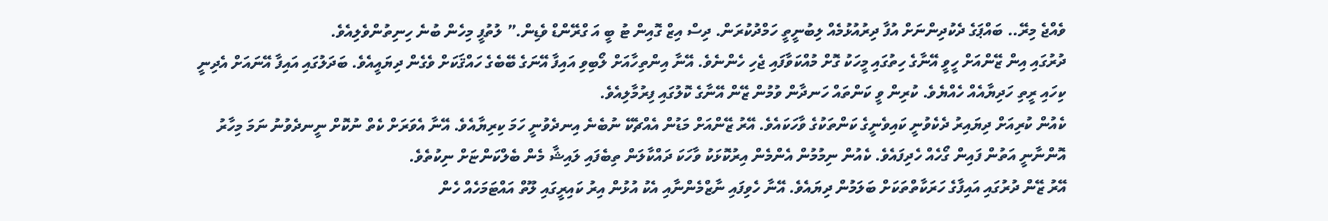ވެއްޖެ މިރޭ.. ބައްޕަގެ ދެކުދިންނަށް އުފާ ދިރުއުޅުމެއް ލިބުނީތީ ހަމްދުކުރަން. ދިސް އިޒް ގޮއިން ޓު ބީ އަ ގްރޭންޑް ވެޑިން.” ލުތުފީ މިހެން ބުނެ ހިނިތުންވެލިއެވެ.
ދުރުގައި އިން ޒޭންއަށް ހީވީ އޭނާގެ ހިތުގައި މީހަކު ގޮށް މުއްކަވާފައި ޖެހި ހެންނެވެ. އޭނާ އިންތިހާއަށް ލޯބިވި އައިފާ އޭނަގެ ބޭބެގެ ހައްޤަކަށް ވެގެން ދިޔައީއެވެ. ބަދަލުގައި އައިފާ އޭނައަށް އެދިނީ ކިހައި ރީތި ހަދިޔާއެއް ހެއްޔެވެ. ކުރިން ވީ ކަންތައް ހަނދާން ވުމުން ޒޭން އޭނާގެ ކޮލުގައި ފިރުމާލިއެވެ.
ކެއުން ކުރިއަށް ދިޔައިރު ދެކެވުނީ ކައިވެނީގެ ކަންތަކުގެ ވާހަކައެވެ. އޭރު ޒޭންއަށް މަޑުން އެއްޗެކޭ ނުބެނެ އިނދެވުނީ ހަމަ ކިރިޔާއެވެ. އޭނާ އެވަރަށް ކެތް ނުކޮށް ނީނދެވުނު ނަމަ މިހާރު އޮންނާނީ އަތުން ފައިން ގޯހެއް ހެދިފައެވެ. ކެއުން ނިމުމުން އެންމެން އިރުކޮޅަކު ވާހަކަ ދައްކާލަން ތިބެފައި ލައިޝާ މެން ބެލްކަންޏަށް ނިކުތެވެ.
އޭރު ޒޭން ދުރުގައި އައިފާގެ ހަރަކާތްތަކަށް ބަލަމުން ދިޔައެވެ. އޭނާ ހެވިފައި ނާޒްމެންނާއި އެކު އުޅުން އިރު ކައިރީގައި ލޫތް އައްޓަމަހެއް ހެން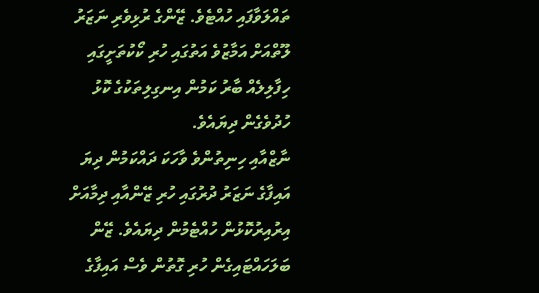ތައްލަވާފައި ހުއްޓެވެ. ޒޭންގެ ރުޅިވެރި ނަޒަރު ލޫތްއަށް އަމާޒުވެ އަތުގައި ހުރި ކޯކުތަށީގައި ހިފާލިލެއް ބާރު ކަމުން އިނގިލިތަކުގެ ކޮޅު ހުދުވެގެން ދިޔައެވެ.
ނާޒްއާއި ހިނިތުންވެ ވާހަކަ ދައްކަމުން ދިޔަ އައިފާގެ ނަޒަރު ދުރުގައި ހުރި ޒޭންއާއި ދިމާއަށް އިރުއިރުކޮޅުން ހުއްޓެމުން ދިޔައެވެ. ޒޭން ބަލަހައްޓައިގެން ހުރި ގޮތުން ވެސް އައިފާގެ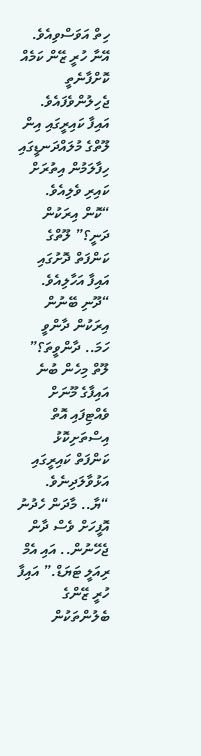ހިތް އަވަސްވިއެވެ. އޭނާ ހުރީ ޒޭން ކަމެއް ކޮށްފާނެތީ ޖެހިލުންވެފައެވެ. އައިފާ ކައިރީގައި އިން ލޫތްގެ މުލައްދަނޑީގައި ހިފާލަމުން އިތުރަށް ކައިރި ވެލިއެވެ.
“ކޮން އިރަކުން ދަނީ؟” ލޫތްގެ ކަންފަތް ދޮށުގައި އައިފާ އަހާލިއެވެ. “ދޫނި ބޭނުން އިރަކުން ދާންވީ ހަމަ.. ދާންވީތަ؟” ލޫތް މިހެން ބުނެ އައިފާގެ މޫނަށް ވެއްޓިފައި އޮތް އިސްތަށިކޮޅު ކަންފަތް ކައިރީގައި އަޅުވާލަދިނެވެ.
“ޔާ.. މާދަން ހެދުނު އޮފީހަށް ވެސް ދާން ޖެހޭނުން.. އައި އެމް ރިއަލީ ޓަޔަޑް.” އައިފާ ހުރީ ޒޭންގެ ބެލުންތަކުން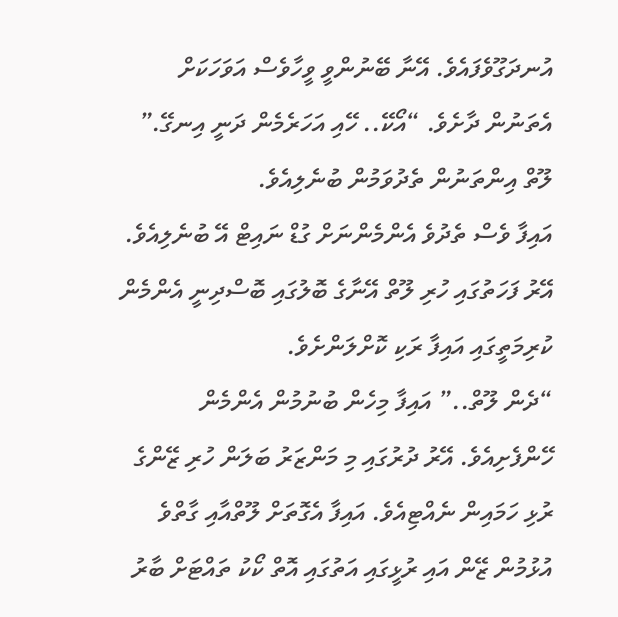އުނދަގޫވެފައެވެ. އޭނާ ބޭނުންވީ ވީހާވެސް އަވަހަކަށް އެތަނުން ދާށެވެ. “އޯކޭ.. ހޭއި އަހަރެމެން ދަނީ އިނގޭ.” ލޫތް އިންތަނުން ތެދުވަމުން ބުނެލިއެވެ.
އައިފާ ވެސް ތެދުވެ އެންމެންނަށް ގުޑް ނައިޓް އޭ ބުނެލިއެވެ. އޭރު ފަހަތުގައި ހުރި ލޫތް އޭނާގެ ބޮލުގައި ބޮސްދިނީ އެންމެން ކުރިމަތީގައި އައިފާ ރަކި ކޮށްލަންށެވެ.
“ދެން ލޫތް..” އައިފާ މިހެން ބުނުމުން އެންމެން ހޭންފެށިއެވެ. އޭރު ދުރުގައި މި މަންޒަރު ބަލަން ހުރި ޒޭންގެ ރުޅި ހަމައިން ނެއްޓިއެވެ. އައިފާ އެގޮތަށް ލޫތްއާއި ގާތްވެ އުޅުމުން ޒޭން އައި ރުޅީގައި އަތުގައި އޮތް ކޯކު ތައްޓަށް ބާރު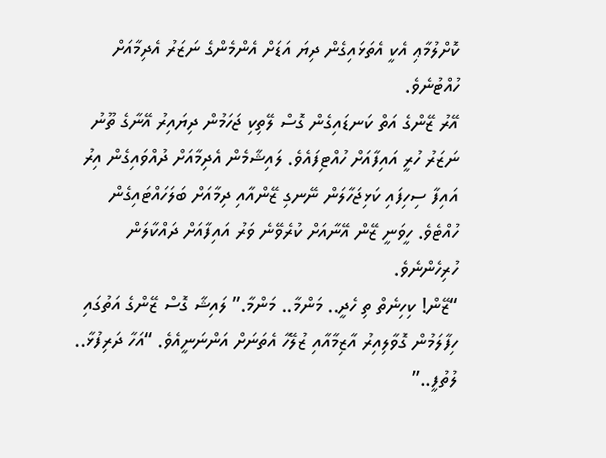ކޮށްލުމާޢި އެކީ އެތަޅައިގެން ދިޔަ އަޑަށް އެންމެންގެ ނަޒަރު އެދިމާއަށް ހުއްޓުނެވެ.
އޭރު ޒޭންގެ އަތް ކަނޑައިގެން ގޮސް ލޭތިކި ޖަހަމުން ދިޔައިރު އޭނާގެ ތޫނު ނަޒަރު ހުރީ އައިފާއަށް ހުއްޓިފައެވެ. ލައިޝާމެން އެދިމާއަށް ދުއްވައިގެން އިރު އައިފާ ސިހިފައި ކަޅިޖަހާލަން ނޭނގި ޒޭންއާއި ދިމާއަށް ބަލަހައްޓައިގެން ހުއްޓެވެ. ހީވަނީ ޒޭން އޭނާއަށް ކުރެވޭނެ ވަރު އައިފާއަށް ދައްކާލަން ހުރިހެންނެވެ.
“ޒޭން! ކިހިނެތް ތި ހެދީ.. މަންމާ.. މަންމާ.” ލައިޝާ ގޮސް ޒޭންގެ އަތުގައި ހިފާލަމުން ގޮވާލިއިރު އާޒިމާއާއި ޒުލޭހާ އެތަނަށް އަންނަނީއެވެ. “އަހާ ދަރިފުޅާ.. ލުތުފީ..”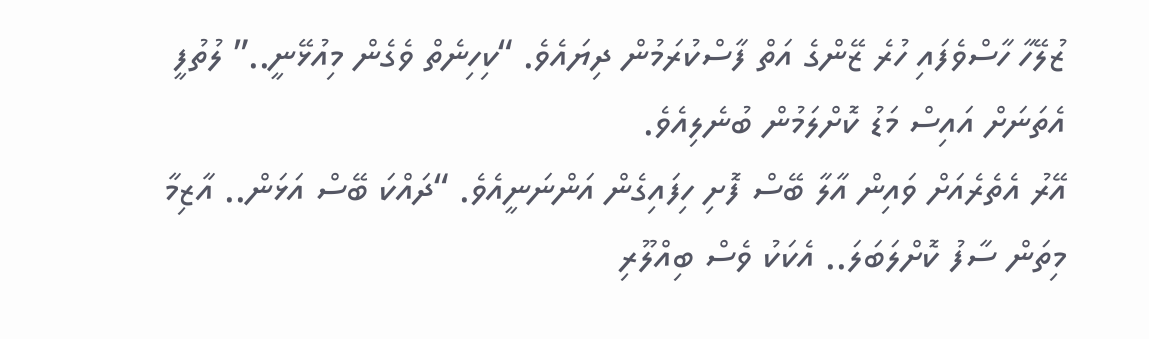ޒުލޭހާ ހާސްވެފައި ހުރެ ޒޭންގެ އަތް ފާސްކުރަމުން ދިޔައެވެ. “ކިހިނެތް ވެގެން މިއުޅޭނީ..” ލުތުފީ އެތަނަށް އައިސް މަޑު ކޮށްލަމުން ބުނެލިއެވެ.
އޭރު އެތެރެއަށް ވައިން އާލާ ބޭސް ފޮށި ހިފައިގެން އަންނަނީއެވެ. “ދައްކަ ބޭސް އަޅަން.. އާޒިމާ މިތަން ސާފު ކޮށްލަބަލަ.. އެކަކު ވެސް ބިއްލޫރި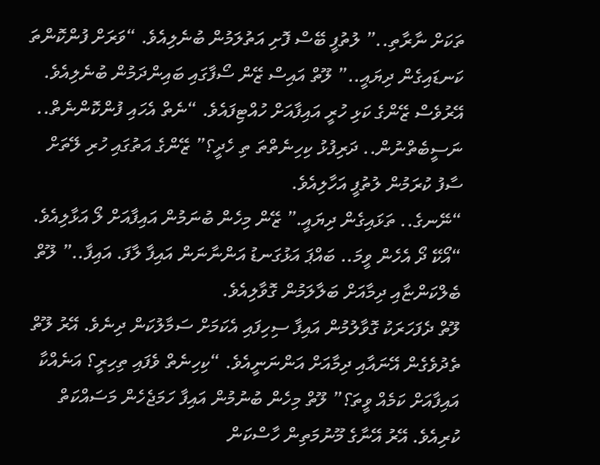ތަކަށް ނާރާތި..” ލުތުފީ ބޭސް ފޮށި އަތުލަމުން ބުނެލިއެވެ. “ވަރަށް ފުންކޮންތަ ކަނޑައިގެން ދިޔައީ..” ލޫތް އައިސް ޒޭން ސޯފާގައި ބައިންދަމުން ބުނެލިއެވެ.
އޭރުވެސް ޒޭންގެ ކަޅި ހުރީ އައިފާއަށް ހުއްޓިފައެވެ. “ނެތް އެހައި ފުންކޮންނެތް.. ނަސީބެތްނުން.. ދަރިފުޅު ކިހިނެތްތަ ތި ހެދީ؟” ޒޭންގެ އަތުގައި ހުރި ލޭތަށް ސާފު ކުރަމުން ލުތުފީ އަހާލިއެވެ.
“ނޭނގެ.. ތަޅައިގެން ދިޔައީ.” ޒޭން މިހެން ބުނަމުން އައިފާއަށް ލޯ އަޅާލިއެވެ. “އޯކޭ ދޯ އެހެން ވީމަ.. ބައްޕަ އަޅުގަނޑު އަންނާނަން އައިފާ ލާފަ. އައިފާ..” ލޫތް ބެލްކަންޏާއި ދިމާއަށް ބަލާލަމުން ގޮވާލިއެވެ.
ލޫތް ދެފަހަރަކު ގޮވާލުމުން އައިފާ ސިހިފައި އެކަމަށް ސަމާލުކަން ދިނެވެ. އޭރު ލޫތް ތެދުވެގެން އޭނައާއި ދިމާއަށް އަންނަނީއެވެ. “ކިހިނެތް ވެފައި ތިހިރީ؟ އަނެއްކާ އައިފާއަށް ކަމެއް ވީތަ؟” ލޫތް މިހެން ބުނުމުން އައިފާ ހަމަޖެހެން މަސައްކަތް ކުރިއެވެ. އޭރު އޭނާގެ މޫނުމަތިން ހާސްކަން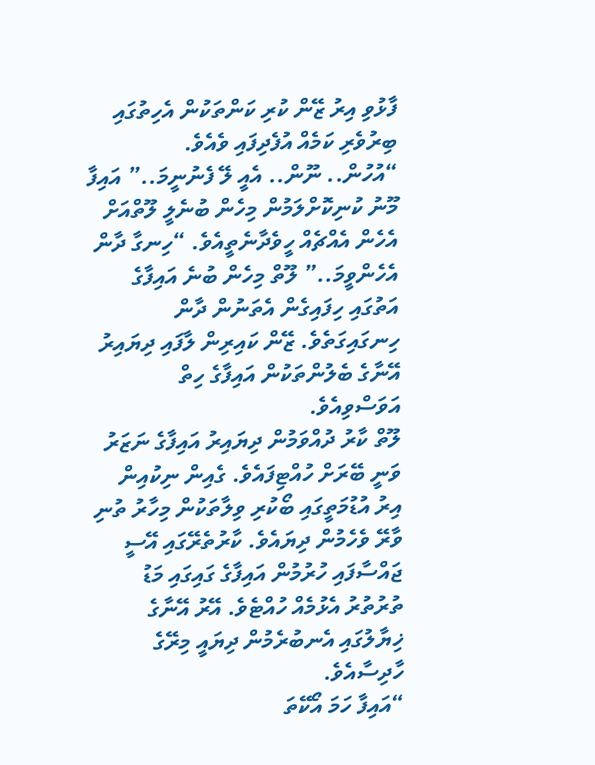ފާޅުވި އިރު ޒޭން ކުރި ކަންތަކުން އެހިތުގައި ބިރުވެރި ކަމެއް އުފެދިފައި ވެއެވެ.
“އުހުން.. ނޫން.. އެއީ ލޭ ފެނުނީމަ..” އައިފާ މޫނު ކުނިކޮށްލަމުން މިހެން ބުނެލީ ލޫތްއަށް އެހެން އެއްޗެއް ހީވެދާނެތީއެވެ. “ހިނގާ ދާން އެހެންވީމަ..” ލޫތް މިހެން ބުނެ އައިފާގެ އަތުގައި ހިފައިގެން އެތަނުން ދާން ހިނގައިގަތެވެ. ޒޭން ކައިރިން ލާފައި ދިޔައިރު އޭނާގެ ބެލުންތަކުން އައިފާގެ ހިތް އަވަސްވިއެވެ.
ލޫތް ކާރު ދުއްވަމުން ދިޔައިރު އައިފާގެ ނަޒަރު ވަނީ ބޭރަށް ހުއްޓިފައެވެ. ގެއިން ނިކުއިން އިރު އުޑުމަތީގައި ބޯކުރި ވިލާތަކުން މިހާރު ތުނި ވާރޭ ވެހެމުން ދިޔައެވެ. ކާރުތެރޭގައި އޭސީ ޖައްސާފައި ހުރުމުން އައިފާގެ ގައިގައި މަޑު ތުރުތުރު އެޅުމެއް ހުއްޓެވެ. އޭރު އޭނާގެ ޚިޔާލުގައި އެނބުރެމުން ދިޔައީ މިރޭގެ ހާދިސާއެވެ.
“އައިފާ ހަމަ އޯކޭތަ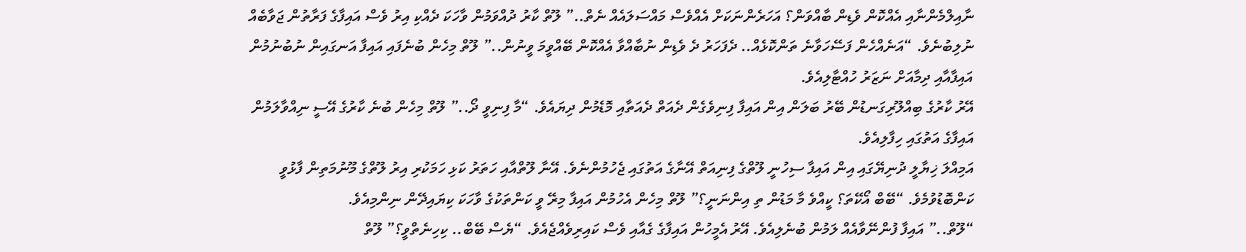ނާއިލްމެންނާއި އެއްކޮން ވެޑިން ބާއްވަން؟ އަހަރެންނަކަށް އެއްވެސް މައްސަލައެއް ނެތް..” ލޫތް ކާރު ދުއްވަމުން ވާހަކަ ދެއްކި އިރު ވެސް އައިފާގެ ފަރާތުން ޖަވާބެއް ނުލިބުނެވެ. “އަނެއްހެން ފަސޭހަވާނެ ތަންކޮޅެއް.. ދެފަހަރު ދެ ވެޑިން ނުބާއްވާ އެއްކޮން ބޭއްވީމަ ވީނުން..” ލޫތް މިހެން ބުނެފައި އައިފާ އަނގައިން ނުބުނުމުން އައިފާއާއި ދިމާއަށް ނަޒަރު ހުއްޓާލިއެވެ.
އޭރު ކާރުގެ ބިއްލޫރިގަނޑުން ބޭރު ބަލަން އިން އައިފާ ފިނިވެގެން ދެއަތް ދެއަތާއި މޮޑެމުން ދިޔައެވެ. “މާ ފިނިވީ ދޯ..” ލޫތް މިހެން ބުނެ ކާރުގެ އޭސީ ނިއްވާލަމުން އައިފާގެ އަތުގައި ހިފާލިއެވެ.
އަމިއްލަ ޚިޔާލީ ދުނިޔޭގައި އިން އައިފާ ސިހުނީ ލޫތްގެ ފިނިއަތް އޭނާގެ އަތުގައި ޖެހުމުންނެވެ. އޭނާ ލޫތްއާއި ހަތަރު ކަޅި ހަމަކުރި އިރު ލޫތްގެ މޫނުމަތިން ފާޅުވީ ކަންބޮޑުވުމެވެ. “ބޭބް އޯކޭތަ؟ ކީއްވެ މާ މަޑުން ތި އިންނަނީ؟” ލޫތް މިހެން އެހުމުން އައިފާ މިރޭ ވީ ކަންތަކުގެ ވާހަކަ ކިޔައިދޭން ނިންމިއެވެ.
“ލޫތް..” އައިފާ ފުންނޭވާއެއް ލަމުން ބުނެލިއެވެ. އޭރު އެމީހުން އައިފާގެ ގެއާއި ވެސް ކައިރިވެއްޖެއެވެ. “ޔެސް ބޭބް.. ކިހިނެތްވީ؟” ލޫތް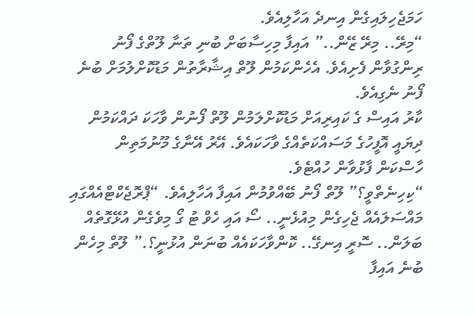ހަމަޖެހިލައިގެން އިނދެ އަހާލިއެވެ.
“މިރޭ.. މިރޭ ޒޭން..” އައިފާ މިހިސާބަށް ބުނި ތަނާ ލޫތްގެ ފޯނު ރިންގުވާން ފެށިއެވެ. އެހެންކަމުން ލޫތް އިޝާރާތުން މަޑުކޮށްލުމަށް ބުނެ ފޯނު ނެގިއެވެ.
ކާރު އައިސް ގެ ކައިރިއަށް މަޑުކޮށްލަމުން ލޫތް ފޯނުން ވާހަކަ ދައްކަމުން ދިޔައީ އޮފީހުގެ މަސައްކަތެއްގެ ވާހަކައެވެ. އޭރު އޭނާގެ މޫނުމަތިން ހާސްކަން ފާޅުވާން ހުއްޓެވެ.
“ކިހިނެތްވީ؟” ލޫތް ފޯނު ބޭއްވުމުން އައިފާ އަހާލިއެވެ. “ޕްރޮޖެކްޓްއެއްގައި މައްސަލައެއް ޖެހިގެން މިއުޅެނީ.. ސޯ އައި ހެވް ޓު ގޯ މިވެގެން އުޅޭގޮތެއް ބަލަން.. ސޮރީ އިނގޭ.. ކޮންވާހަކައެއް ބުނަން އުޅުނީ؟.” ލޫތް މިހެން ބުނެ އައިފާ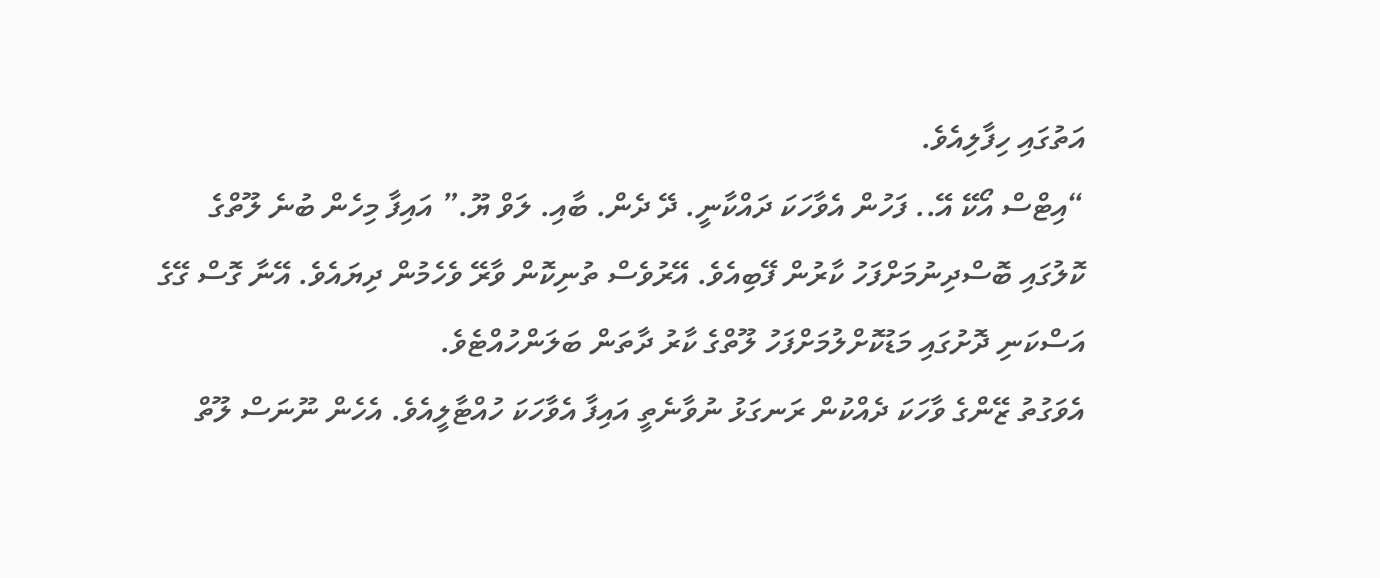އަތުގައި ހިފާލިއެވެ.
“އިޓްސް އޯކޭ އޭ.. ފަހުން އެވާހަކަ ދައްކާނީ. ދޭ ދެން. ބާއި. ލަވް ޔޫ.” އައިފާ މިހެން ބުނެ ލޫތްގެ ކޮލުގައި ބޮސްދިނުމަށްފަހު ކާރުން ފޭބިއެވެ. އޭރުވެސް ތުނިކޮން ވާރޭ ވެހެމުން ދިޔައެވެ. އޭނާ ގޮސް ގޭގެ އަސްކަނި ދޮށުގައި މަޑުކޮށްލުމަށްފަހު ލޫތްގެ ކާރު ދާތަން ބަލަންހުއްޓެވެ.
އެވަގުތު ޒޭންގެ ވާހަކަ ދެއްކުން ރަނގަޅު ނުވާނެތީ އައިފާ އެވާހަކަ ހުއްޓާލީއެވެ. އެހެން ނޫނަސް ލޫތް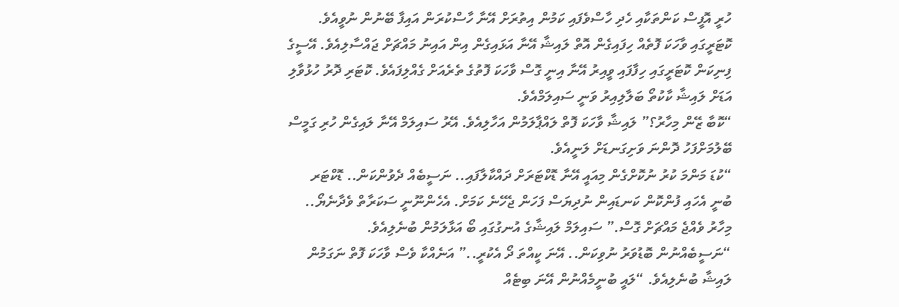ހުރީ އޮފީސް ކަންތަކާއި ހެދި ހާސްވެފައި ކަމުން އިތުރަށް އޭނާ ހާސްކުރަން އައިފާ ބޭނުން ނުވީއެވެ.
ކޮޓަރީގައި ވާހަކަ ފޮތެއް ހިފައިގެން އޮތް ލައިޝާ އޭނާ އަޅައިގެން އިން އައިނު މައްޗަށް ޖައްސާލިއެވެ. އޭސީގެ ފިނިކަން ކޮޓަރީގައި ހިފާފައި ވީއިރު އޭނާ އިނީ ގޮސް ވާހަކަ ފޮތުގެ ތެރެއަށް ގެއްލިފައެވެ. ކޮޓަރި ދޮރު ހުޅުވާލި އަޑަށް ލައިޝާ ކާކުތޯ ބަލާލިއިރު ވަނީ ސައިލަމްއެވެ.
“ކޮބާ ޒޭން މިހާރު؟” ލައިޝާ ވާހަކަ ފޮތް ލައްޕާލަމުން އަހާލިއެވެ. އޭރު ސައިލަމް އޭނާ ލައިގެން ހުރި ގަމީސް ބޭލުމަށްފަހު ދޮންނަ ވަށިގަނޑަށް ލަނީއެވެ.
“ކުޑަ މަންމަ ކުރު ނުކޮށްގެން މިއައީ އޭނާ ޑޮކްޓަރަށް ދައްކާލާފައި.. ނަސީބެއް ދެވުންކަން.. ޑޮކްޓަރ ބުނީ އެހައި ފުންކޮން ކަނޑައިން ނުދިޔަސް ފަހަން ޖެހޭނެ ކަމަށް. އެހެންނޫނީ ސަކަރާތް ވެދާނެޔޯ.. މިހާރު ވެއްޖެ މައްޗަށް ގޮސް.” ސައިލަމް ލައިޝާގެ އުނގުގައި ބޯ އަޅާލަމުން ބުނެލިއެވެ.
“ނަސީބެއްނުން ބޮޑުވަރު ނުވިކަން.. އޭނަ ކީއްތަ ދޯ އެކުރީ..” އަނެއްކާ ވެސް ވާހަކަ ފޮތް ނަގަމުން ލައިޝާ ބުނެލިއެވެ. “ލައީ ބުނީމެއްނުން އޭނަ ބިޓެއް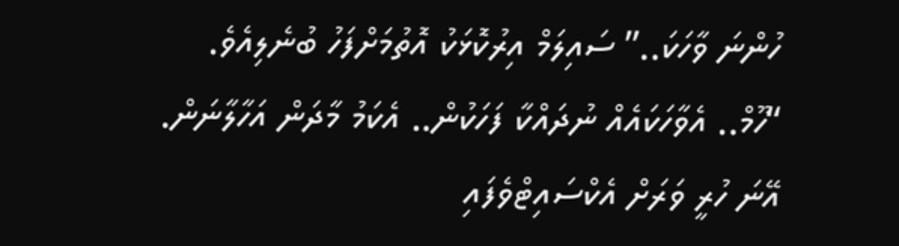ހުންނަ ވާހަކަ..” ސައިލަމް އިރުކޮޅަކު އޮތުމަށްފަހު ބުނެލިއެވެ.
“ހޫމް.. އެވާހަކައެއް ނުދައްކާ ފަހަކުން.. އެކަމު މާދަން އަހާލާނަން. އޭނަ ހުރީ ވަރަށް އެކްސައިޓްވެފައި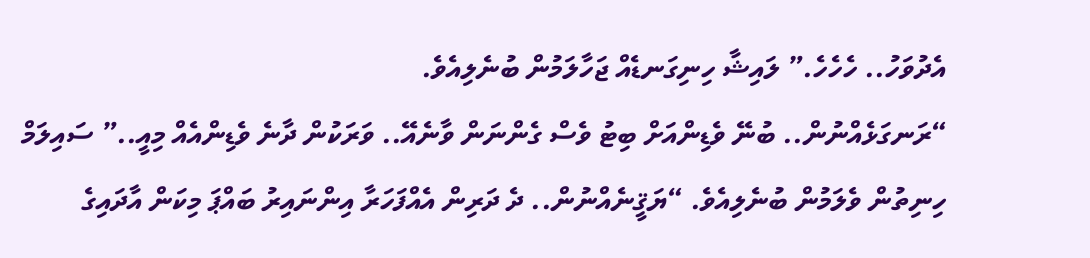އެދުވަހު.. ހެހެހެ.” ލައިޝާ ހިނިގަނޑެއް ޖަހާލަމުން ބުނެލިއެވެ.
“ރަނގަޅެއްނުން.. ބުނޭ ވެޑިންއަށް ބިޓު ވެސް ގެންނަން ވާނެއޭ.. ވަރަކުން ދާނެ ވެޑިންއެއް މިއީ..” ސައިލަމް ހިނިތުން ވެލަމުން ބުނެލިއެވެ. “ޔަޤީނެއްނުން.. ދެ ދަރިން އެއްފަހަރާ އިންނައިރު ބައްޕަ މިކަން އާދައިގެ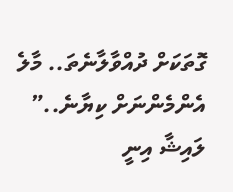ގޮތަކަށް ދުއްވާލާނެތަ.. މާލެ އެންމެންނަށް ކިޔާނެ..” ލައިޝާ އިނީ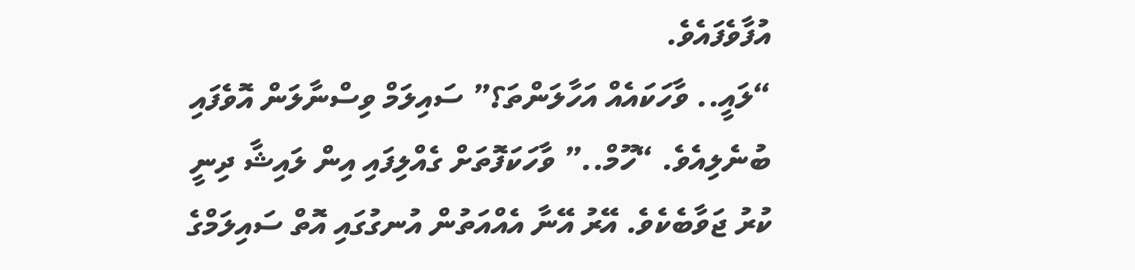އުފާވެފައެވެ.
“ލައީ.. ވާހަކައެއް އަހާލަންތަ؟” ސައިލަމް ވިސްނާލަން އޮވެފައި ބުނެލިއެވެ. “ހޫމް..” ވާހަކަފޮތަށް ގެއްލިފައި އިން ލައިޝާ ދިނީ ކުރު ޖަވާބެކެވެ. އޭރު އޭނާ އެއްއަތުން އުނގުގައި އޮތް ސައިލަމްގެ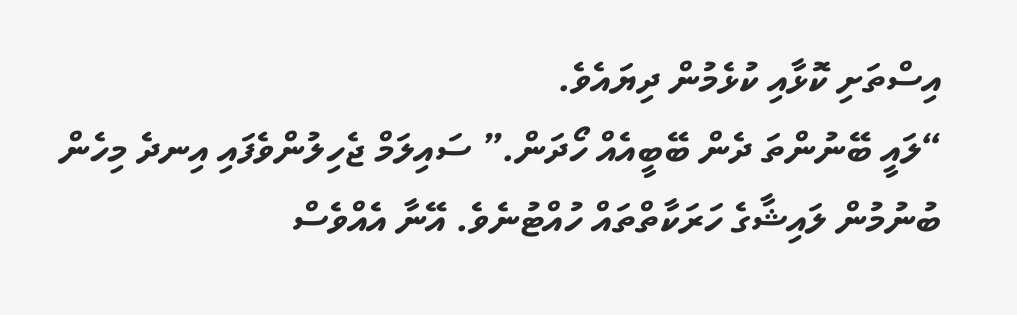އިސްތަށި ކޮޅާއި ކުޅެމުން ދިޔައެވެ.
“ލައީ ބޭނުންތަ ދެން ބޭބީއެއް ހޯދަން.” ސައިލަމް ޖެހިލުންވެފައި އިނދެ މިހެން ބުނުމުން ލައިޝާގެ ހަރަކާތްތައް ހުއްޓުނެވެ. އޭނާ އެއްވެސް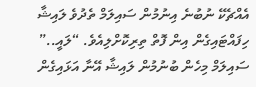އެއްޗެކޭ ނުބުނެ އިނުމުން ސައިލަމް ތެދުވެ ލައިޝާ ހިފައްޓައިގެން އިން ފޮތް ތިރިކޮށްލިއެވެ. “ލައީ..” ސައިލަމް މިހެން ބުނުމުން ލައިޝާ އޭނާ އަޅައިގެން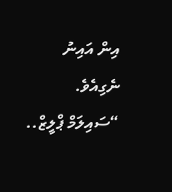އިން އައިނު ނެގިއެވެ.
“ސައިލަމް ޕްލީޒް..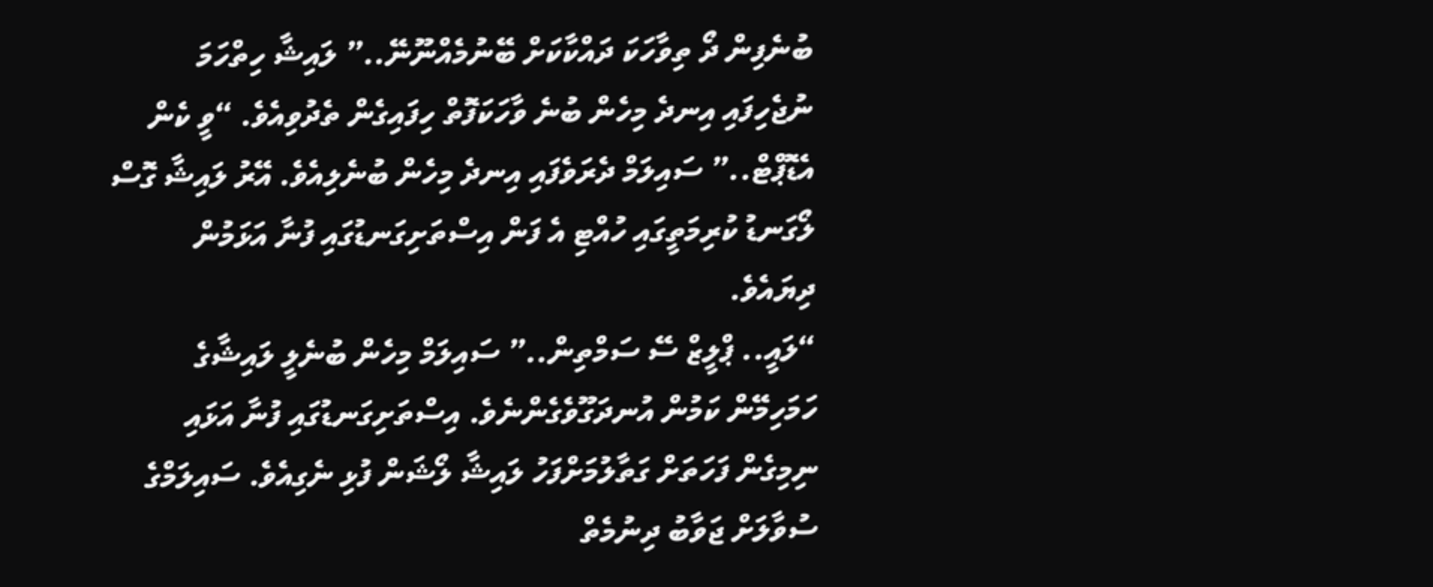ބުނެފިން ދޯ ތިވާހަކަ ދައްކާކަށް ބޭނުމެއްނޫނޭ..” ލައިޝާ ހިތްހަމަ ނުޖެހިފައި އިނދެ މިހެން ބުނެ ވާހަކަފޮތް ހިފައިގެން ތެދުވިއެވެ. “ވީ ކެން އެޑޮޕްޓް..” ސައިލަމް ދެރަވެފައި އިނދެ މިހެން ބުނެލިއެވެ. އޭރު ލައިޝާ ގޮސް ލޯގަނޑު ކުރިމަތީގައި ހުއްޓި އެ ފަން އިސްތަށިގަނޑުގައި ފުނާ އަޅަމުން ދިޔައެވެ.
“ލައީ.. ޕްލީޒް ސޭ ސަމްތިން..” ސައިލަމް މިހެން ބުނެލީ ލައިޝާގެ ހަމަހިމޭން ކަމުން އުނދަގޫވެގެންނެވެ. އިސްތަށިގަނޑުގައި ފުނާ އަޅައި ނިމިގެން ފަހަތަށް ގަތާލުމަށްފަހު ލައިޝާ ލޯޝަން ފުޅި ނެގިއެވެ. ސައިލަމްގެ ސުވާލަށް ޖަވާބު ދިނުމެތް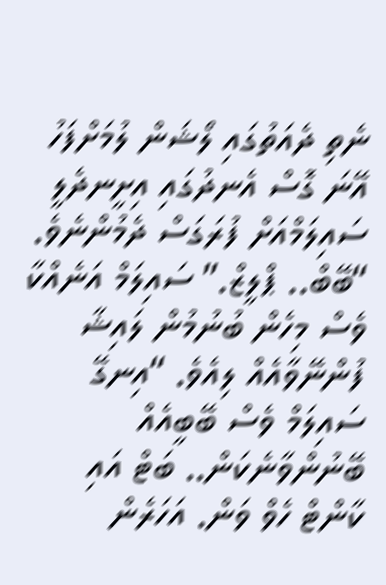ނެތި ދެއަތުގައި ލޯޝަން ލުމަށްފަހު އޭނަ ގޮސް އެނދުގައި އިށީނދެލީ ސައިލަމްއަށް ފުރަގަސް ދެމުންނެވެ.
“ބޭބް.. ޕްލީޒް.” ސައިލަމް އަނެއްކާ ވެސް މިހެން ބުނުމުން ލައިޝާ ފުންނޭވާއެއް ލިއެވެ. “އިނގޭ ސައިލަމް ވެސް ބޭބީއެއް ބޭނުންވާނެކަން.. ބަޓް އައި ކާންޓް ހެވް ވަން. އަހަރެން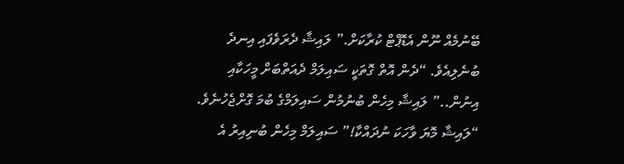ބޭނުމެއް ނޫން އެޑޮޕްޓް ކުރާކަށް.” ލައިޝާ ދެރަވެފައި އިނދެ ބުނެލިއެވެ. “ދެން އޮތް ގޮތަކީ ސައިލަމް ދެއަތްބަށް މީހަކާއި އިނުން..” ލައިޝާ މިހެން ބުނުމުން ސައިލަމްގެ ބުމަ ގޮށްޖެހުނެވެ.
“ލައިޝާ މޮޔަ ވާހަކަ ނުދައްކާ!” ސައިލަމް މިހެން ބުނިއިރު އެ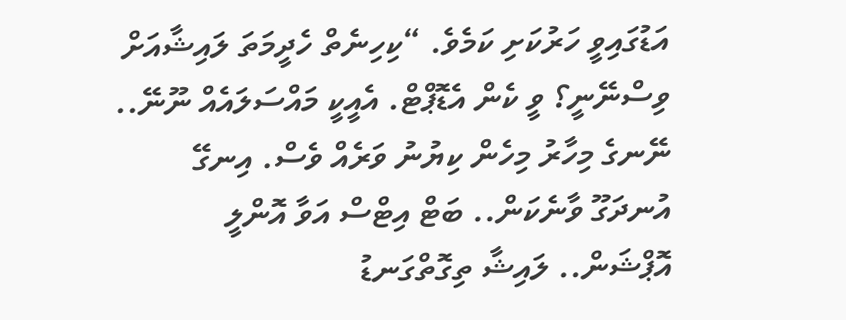އަޑުގައިވީ ހަރުކަށި ކަމެވެ. “ކިހިނެތް ހެދީމަތަ ލައިޝާއަށް ވިސްނޭނީ؟ ވީ ކެން އެޑޮޕްޓް. އެއީކީ މައްސަލައެއް ނޫނޭ.. ނޭނގެ މިހާރު މިހެން ކިޔުނު ވަރެއް ވެސް. އިނގޭ އުނދަގޫ ވާނެކަން.. ބަޓް އިޓްސް އަވާ އޮންލީ އޮޕްޝަން.. ލައިޝާ ތިގޮތްގަނޑު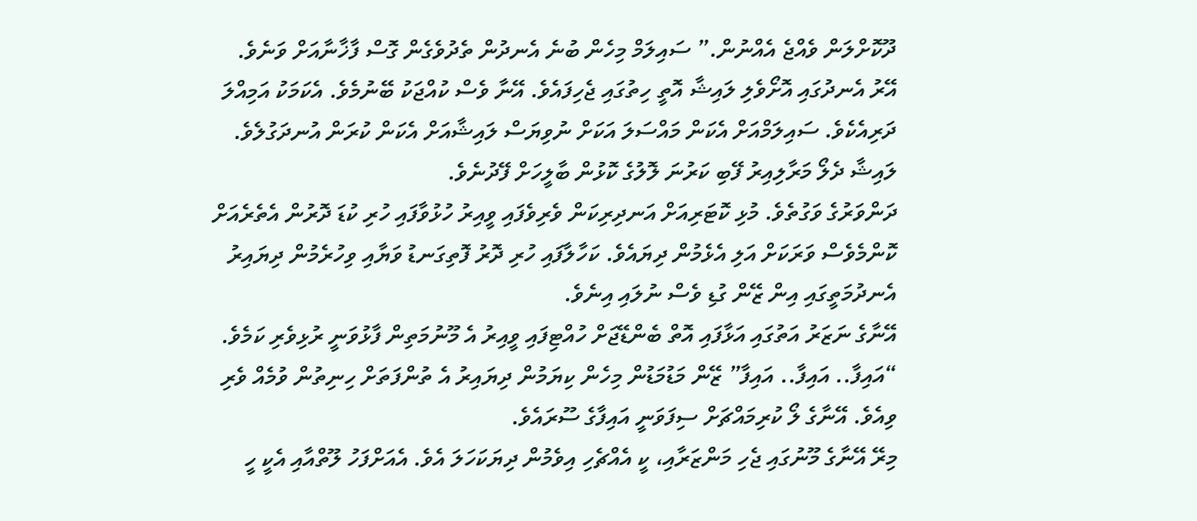ދޫކޮށްލަން ވެއްޖެ އެއްނުން.” ސައިލަމް މިހެން ބުނެ އެނދުން ތެދުވެގެން ގޮސް ފާޚާނާއަށް ވަނެވެ.
އޭރު އެނދުގައި އޮށޯވެލި ލައިޝާ އޮތީ ހިތުގައި ޖެހިފައެވެ. އޭނާ ވެސް ކުއްޖަކު ބޭނުމެވެ. އެކަމަކު އަމިއްލަ ދަރިއެކެވެ. ސައިލަމްއަށް އެކަން މައްސަލަ އަކަށް ނުވިޔަސް ލައިޝާއަށް އެކަން ކުރަން އުނދަގުލެވެ. ލައިޝާ ދެލޯ މަރާލިއިރު ފޭބި ކަރުނަ ލޮލުގެ ކޮޅުން ބާލީހަށް ފޭދުނެވެ.
ދަންވަރުގެ ވަގުތެވެ. މުޅި ކޮޓަރިއަށް އަނދިރިކަން ވެރިވެފައި ވީއިރު ހުޅުވާފައި ހުރި ކުޑަ ދޮރުން އެތެރެއަށް ކޮންމެވެސް ވަރަކަށް އަލި އެޅެމުން ދިޔައެވެ. ކަހާލާފައި ހުރި ދޮރު ފޮތިގަނޑު ވަޔާއި ވިހުރެމުން ދިޔައިރު އެނދުމަތީގައި އިން ޒޭން ގުޑި ވެސް ނުލައި އިނެވެ.
އޭނާގެ ނަޒަރު އަތުގައި އަޅާފައި އޮތް ބެންޑޭޖަށް ހުއްޓިފައި ވީއިރު އެ މޫނުމަތިން ފާޅުވަނީ ރުޅިވެރި ކަމެވެ. “އައިފާ.. އައިފާ.. އައިފާ” ޒޭން މަޑުމަޑުން މިހެން ކިޔަމުން ދިޔައިރު އެ ތުންފަތަށް ހިނިތުން ވުމެއް ވެރި ވިއެވެ. އޭނާގެ ލޯ ކުރިމައްޗަށް ސިފަވަނީ އައިފާގެ ސޫރައެވެ.
މިރޭ އޭނާގެ މޫނުގައި ޖެހި މަންޒަރާއި، ކީ އެއްޗެހި އިވެމުން ދިޔަކަހަލަ އެވެ. އެއަށްފަހު ލޫތްއާއި އެކީ ހީ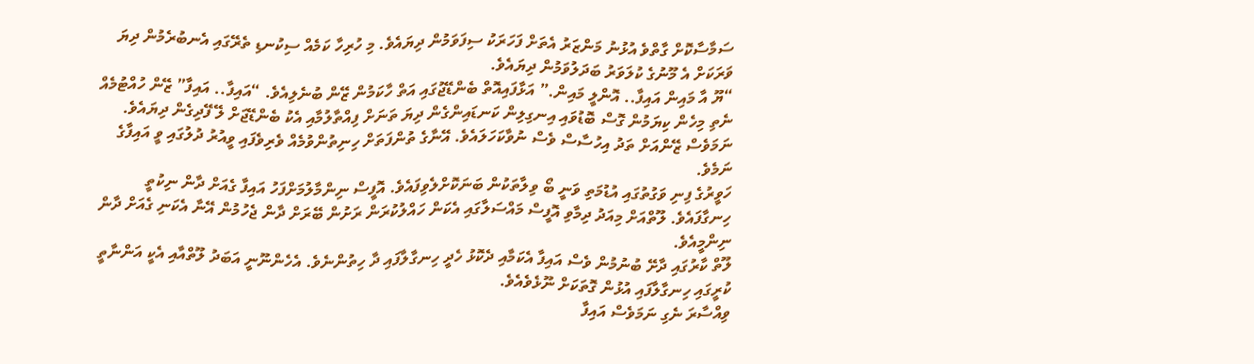ސަމާސާކޮށް ގާތްވެ އުޅުނު މަންޒަރު އެތަށް ފަހަރަކު ސިފަވަމުން ދިޔައެވެ. މި ހުރިހާ ކަމެއް ސިކުނޑި ތެރޭގައި އެނބުރެމުން ދިޔަ ވަރަކަށް އެ މޫނުގެ ކުލަވަރު ބަދަލުވަމުން ދިޔައެވެ.
“ޔޫ އާ މައިން އައިފާ.. އޮންލީ މައިން.” އަޅާފައިއޮތް ބެންޑޭޖުގައި އަތް ހާކަމުން ޒޭން ބުނެލިއެވެ. “އައިފާ.. އައިފާ” ޒޭން ހުއްޓުމެއް ނެތި މިހެން ކިޔަމުން ގޮސް ބޮޑުވައި އިނގިލިން ކަނޑައިންގެން ދިޔަ ތަނަށް ފިއްތާލުމާއި އެކު ބެންޑޭޖަށް ލޭ ފޭދިގެން ދިޔައެވެ. ނަމަވެސް ޒޭންއަށް ތަދު އިހުސާސް ވެސް ނުވާކަހަލައެވެ. އޭނާގެ ތުންފަތަށް ހިނިތުންވުމެއް ވެރިވެފައި ވީއުރު ދުލުގައި ވީ އައިފާގެ ނަމެވެ.
ހަވީރުގެ ފިނި ވަގުތުގައި އުޑުމަތި ވަނީ ބޯ ވިލާތަކުން ބަނަކޮށްލެވިފައެވެ. އޮފީސް ނިންމާލުމަށްފަހު އައިފާ ގެއަށް ދާން ނިކުތީ ހިނގާފައެވެ. ލޫތްއަށް މިއަދު ދިމާވި އޮފީސް މައްސަލާގައި އެކަން ހައްލުކުރަން ރަށުން ބޭރަށް ދާން ޖެހުމުން އޭނާ އެކަނި ގެއަށް ދާން ނިންމީއެވެ.
ލޫތް ކާރުގައި ދާށޭ ބުނުމުން ވެސް އައިފާ އެކަމާއި ދެކޮޅު ހެދީ ހިނގާލާފައި ދާ ހިތުންނެވެ. އެހެންނޫނީ އަބަދު ލޫތްއާއި އެކީ އަންނާތީ ކުރީގައި ހިނގާލާފައި އުޅުން ގޮތަކަށް ނޫޅެވެއެވެ.
ވިއްސާރަ ނެގި ނަމަވެސް އައިފާ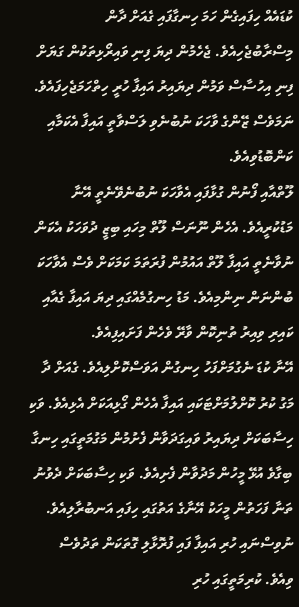ކުޑައެއް ހިފައިގެން ހަމަ ހިނގާފައި ގެއަށް ދާން މިސްރާބުޖެހިއެވެ. ޖެހެމުން ދިޔަ ފިނި ވައިރޯޅިތަކުން ގަޔަށް ފިނި އިހުސާސް ވަމުން ދިޔައިރު އައިފާ ހުރީ ހިތްހަމަޖެހިފައެވެ. ނަމަވެސް ޒޭންގެ ވާހަކަ ނުބުނެވި ލަސްވާތީ އައިފާ އެކަމާއި ކަންބޮޑުވިއެވެ.
ލޫތްއާއި ފޯނުން ގުޅާފައި އެވާހަކަ ނުބުނެވޭނެތީ އޭނާ މަޑުކުރީއެވެ. އެހެން ނޫނަސް ލޫތް މިހައި ބިޒީ ދުވަހަކު އެކަން ނުވާނެތީ އައިފާ ލޫތް އައުމުން ފުރަތަމަ ކަމަކަށް ވެސް އެވާހަކަ ބުންނަން ނިންމިއެވެ. މަޑު ހިނގުމެއްގައި ދިޔަ އައިފާ ގެއާއި ކައިރި ވިއިރު ތުނިކޮން ވާރޭ ވެހެން ފަށައިފިއެވެ.
އޭނާ ކުޑަ ނެގުމަށްފަހު ހިނގުން އަވަސްކޮށްލިއެވެ. ގެއަށް ދާ މަގު ކުރު ކޮށްލުމަށްޓަކައި އައިފާ އެހެން ގޯޅިއަކަށް އެޅިއެވެ. ވަކި ހިސާބަކަށް ދިޔައިރު ވައިގަދަވާން ފެށުމުން މަގުމަތީގައި ހިނގާ ބިގާވެ އުޅޭ މީހުން މަދުވާން ފެށިއެވެ. ވަކި ހިސާބަކަށް ދެވުނު ތަނާ ފަހަތުން މީހަކު އޭނާގެ އަތުގައި ހިފައި އަނބުރާލިއެވެ.
ނުވިސްނައި ހުރި އައިފާ ފައި ފުރޮޅާލި ގޮތަކަން ތަދުވެސް ވިއެވެ. ކުރިމަތީގައި ހުރި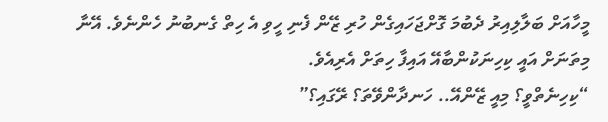މީހާއަށް ބަލާލިއިރު ދެބުމަ ގޮށްޖަހައިގެން ހުރި ޒޭން ފެނި ހީވި އެ ހިތް ގެނބުނު ހެންނެވެ. އޭނާ މިތަނަށް އައީ ކިހިނަކުންބާއޭ އައިފާ ހިތަށް އެރިއެވެ.
“ކިހިނެތްވީ؟ މިއީ ޒޭންއޭ.. ހަނދާންވޭތަ؟ ރޭގައި؟”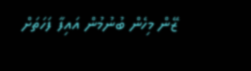ޒޭން މިހެން ބުނުމުން އައިފާ ފަހަތަށް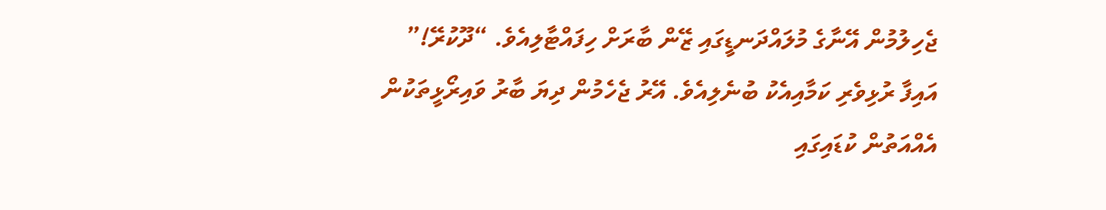ޖެހިލުމުން އޭނާގެ މުލައްދަނޑީގައި ޒޭން ބާރަށް ހިފައްޓާލިއެވެ. “ދޫކުރޭ!” އައިފާ ރުޅިވެރި ކަމާއިއެކު ބުނެލިއެވެ. އޭރު ޖެހެމުން ދިޔަ ބާރު ވައިރޯޅީތަކުން އެއްއަތުން ކުޑައިގައި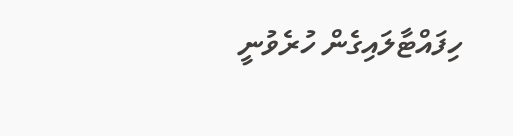ހިފައްޓާލައިގެން ހުރެވުނީ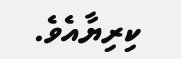ކިރިޔާއެވެ.